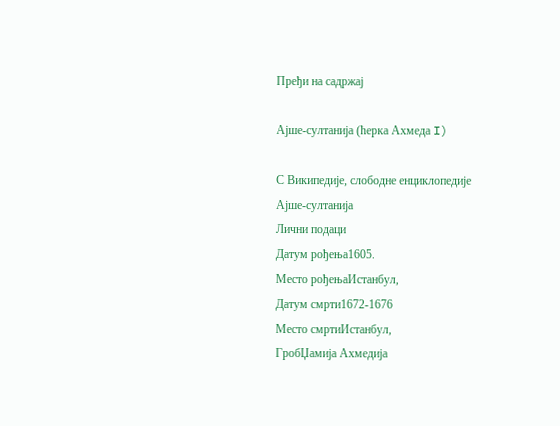Пређи на садржај

Ајше-султанија (ћерка Ахмеда I)

С Википедије, слободне енциклопедије
Ајше-султанија
Лични подаци
Датум рођења1605.
Место рођењаИстанбул,
Датум смрти1672-1676
Место смртиИстанбул,
ГробЏамија Ахмедија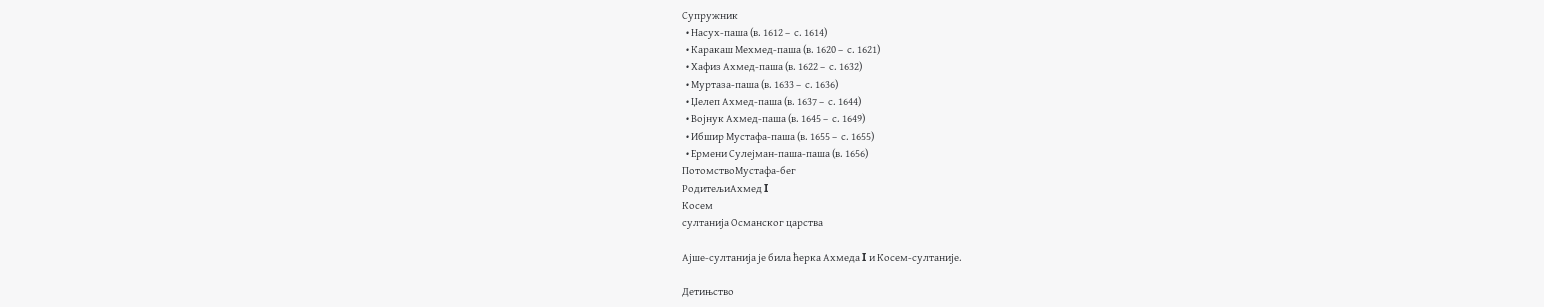Супружник
  • Насух-паша (в. 1612 –  с. 1614)
  • Каракаш Мехмед-паша (в. 1620 –  с. 1621)
  • Хафиз Ахмед-паша (в. 1622 –  с. 1632)
  • Муртаза-паша (в. 1633 –  с. 1636)
  • Џелеп Ахмед-паша (в. 1637 –  с. 1644)
  • Војнук Ахмед-паша (в. 1645 –  с. 1649)
  • Ибшир Мустафа-паша (в. 1655 –  с. 1655)
  • Ермени Сулејман-паша-паша (в. 1656)
ПотомствоМустафа-бег
РодитељиАхмед I
Косем
султанија Османског царства

Ајше-султанија је била ћерка Ахмеда I и Косем-султаније.

Детињство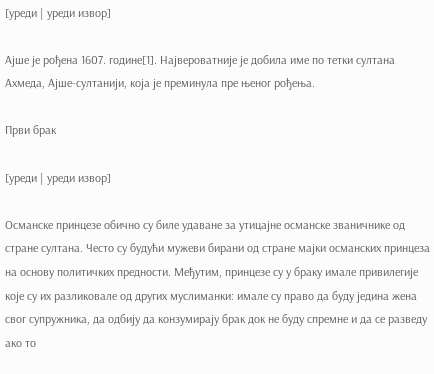[уреди | уреди извор]

Ајше је рођена 1607. године[1]. Највероватније је добила име по тетки султана Ахмеда, Ајше-султанији, која је преминула пре њеног рођења.

Први брак

[уреди | уреди извор]

Османске принцезе обично су биле удаване за утицајне османске званичнике од стране султана. Често су будући мужеви бирани од стране мајки османских принцеза на основу политичких предности. Међутим, принцезе су у браку имале привилегије које су их разликовале од других муслиманки: имале су право да буду једина жена свог супружника, да одбију да конзумирају брак док не буду спремне и да се разведу ако то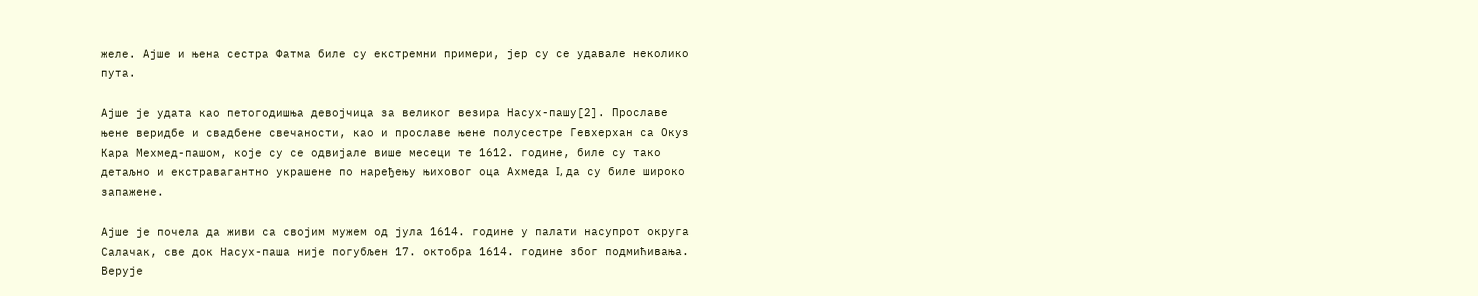желе. Ајше и њена сестра Фатма биле су екстремни примери, јер су се удавале неколико пута.

Ајше је удата као петогодишња девојчица за великог везира Насух-пашу[2]. Прославе њене веридбе и свадбене свечаности, као и прославе њене полусестре Гевхерхан са Окуз Кара Мехмед-пашом, које су се одвијале више месеци те 1612. године, биле су тако детаљно и екстравагантно украшене по наређењу њиховог оца Ахмеда I, да су биле широко запажене.

Ајше је почела да живи са својим мужем од јула 1614. године у палати насупрот округа Салачак, све док Насух-паша није погубљен 17. октобра 1614. године због подмићивања. Верује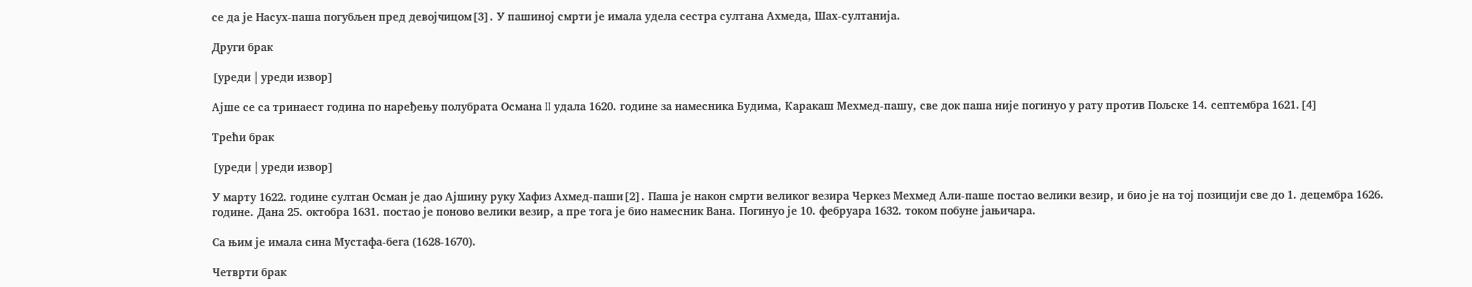се да је Насух-паша погубљен пред девојчицом[3]. У пашиној смрти је имала удела сестра султана Ахмеда, Шах-султанија.

Други брак

[уреди | уреди извор]

Ајше се са тринаест година по наређењу полубрата Османа II удала 1620. године за намесника Будима, Каракаш Мехмед-пашу, све док паша није погинуо у рату против Пољске 14. септембра 1621.[4]

Трећи брак

[уреди | уреди извор]

У марту 1622. године султан Осман је дао Ајшину руку Хафиз Ахмед-паши[2]. Паша је након смрти великог везира Черкез Мехмед Али-паше постао велики везир, и био је на тој позицији све до 1. децембра 1626. године. Дана 25. октобра 1631. постао је поново велики везир, а пре тога је био намесник Вана. Погинуо је 10. фебруара 1632. током побуне јањичара.

Са њим је имала сина Мустафа-бега (1628-1670).

Четврти брак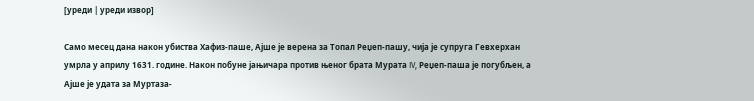[уреди | уреди извор]

Само месец дана након убиства Хафиз-паше, Ајше је верена за Топал Реџеп-пашу, чија је супруга Гевхерхан умрла у априлу 1631. године. Након побуне јањичара против њеног брата Мурата IV, Реџеп-паша је погубљен, а Ајше је удата за Муртаза-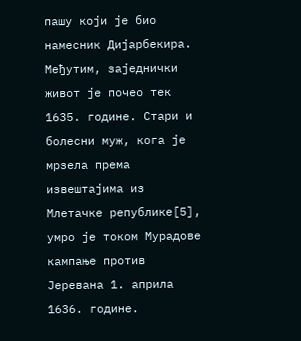пашу који је био намесник Дијарбекира.  Међутим, заједнички живот је почео тек 1635. године. Стари и болесни муж, кога је мрзела према извештајима из Млетачке републике[5], умро је током Мурадове кампање против Јеревана 1. априла 1636. године.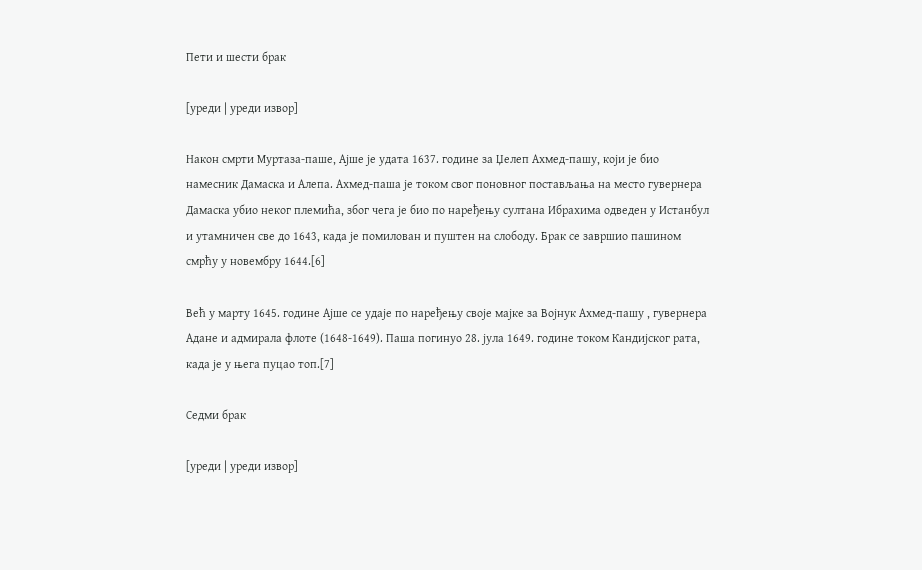Пети и шести брак

[уреди | уреди извор]

Након смрти Муртаза-паше, Ајше је удата 1637. године за Џелеп Ахмед-пашу, који је био намесник Дамаска и Алепа. Ахмед-паша је током свог поновног постављања на место гувернера Дамаска убио неког племића, због чега је био по наређењу султана Ибрахима одведен у Истанбул и утамничен све до 1643, када је помилован и пуштен на слободу. Брак се завршио пашином смрћу у новембру 1644.[6]

Већ у марту 1645. године Ајше се удаје по наређењу своје мајке за Војнук Ахмед-пашу , гувернера Адане и адмирала флоте (1648-1649). Паша погинуо 28. јула 1649. године током Кандијског рата, када је у њега пуцао топ.[7]

Седми брак

[уреди | уреди извор]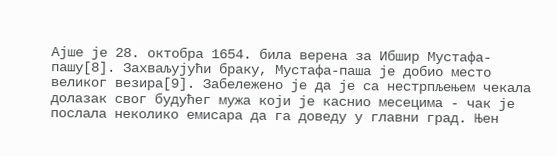Ајше је 28. октобра 1654. била верена за Ибшир Мустафа-пашу[8]. Захваљујући браку, Мустафа-паша је добио место великог везира[9]. Забележено је да је са нестрпљењем чекала долазак свог будућег мужа који је каснио месецима - чак је послала неколико емисара да га доведу у главни град. Њен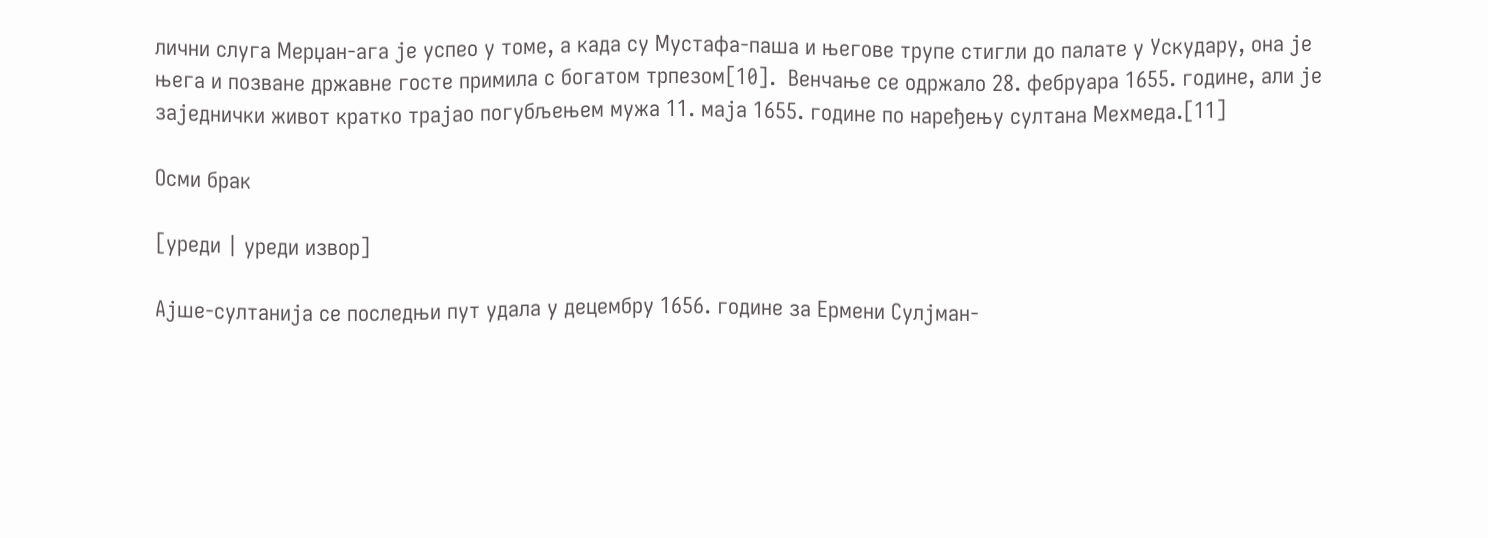лични слуга Мерџан-ага је успео у томе, а када су Мустафа-паша и његове трупе стигли до палате у Ускудару, она је њега и позване државне госте примила с богатом трпезом[10].  Венчање се одржало 28. фебруара 1655. године, али је заједнички живот кратко трајао погубљењем мужа 11. маја 1655. године по наређењу султана Мехмеда.[11]

Осми брак

[уреди | уреди извор]

Ајше-султанија се последњи пут удала у децембру 1656. године за Ермени Сулјман-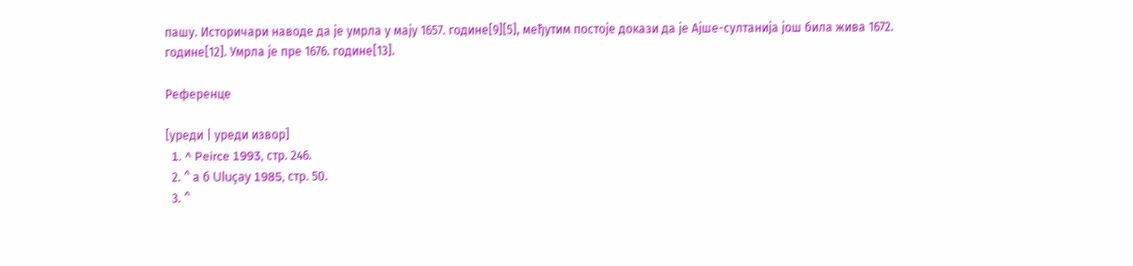пашу. Историчари наводе да је умрла у мају 1657. године[9][5], међутим постоје докази да је Ајше-султанија још била жива 1672. године[12]. Умрла је пре 1676. године[13].

Референце

[уреди | уреди извор]
  1. ^ Peirce 1993, стр. 246.
  2. ^ а б Uluçay 1985, стр. 50.
  3. ^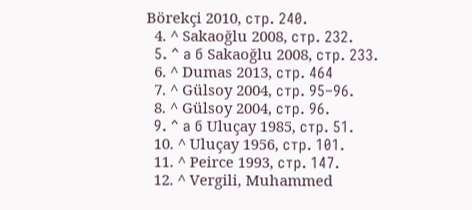Börekçi 2010, стр. 240.
  4. ^ Sakaoğlu 2008, стр. 232.
  5. ^ а б Sakaoğlu 2008, стр. 233.
  6. ^ Dumas 2013, стр. 464
  7. ^ Gülsoy 2004, стр. 95–96.
  8. ^ Gülsoy 2004, стр. 96.
  9. ^ а б Uluçay 1985, стр. 51.
  10. ^ Uluçay 1956, стр. 101.
  11. ^ Peirce 1993, стр. 147.
  12. ^ Vergili, Muhammed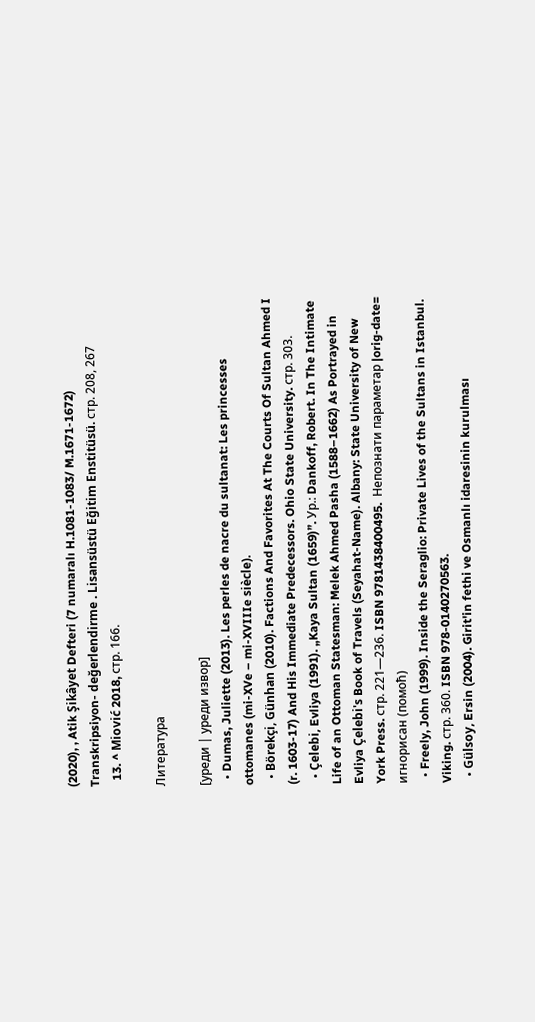(2020), , Atik Şikâyet Defteri (7 numaralı H.1081-1083/ M.1671-1672) Transkripsiyon- değerlendirme . Lisansüstü Eğitim Enstitüsü. стр. 208, 267
  13. ^ Miović 2018, стр. 166.

Литература

[уреди | уреди извор]
  • Dumas, Juliette (2013). Les perles de nacre du sultanat: Les princesses ottomanes (mi-XVe – mi-XVIIIe siècle).
  • Börekçi, Günhan (2010). Factions And Favorites At The Courts Of Sultan Ahmed I (r. 1603-17) And His Immediate Predecessors. Ohio State University. стр. 303.
  • Çelebi, Evliya (1991). „Kaya Sultan (1659)”. Ур.: Dankoff, Robert. In The Intimate Life of an Ottoman Statesman: Melek Ahmed Pasha (1588–1662) As Portrayed in Evliya Çelebi's Book of Travels (Seyahat-Name). Albany: State University of New York Press. стр. 221—236. ISBN 9781438400495.  Непознати параметар |orig-date= игнорисан (помоћ)
  • Freely, John (1999). Inside the Seraglio: Private Lives of the Sultans in Istanbul. Viking. стр. 360. ISBN 978-0140270563.
  • Gülsoy, Ersin (2004). Girit'in fethi ve Osmanlı idaresinin kurulması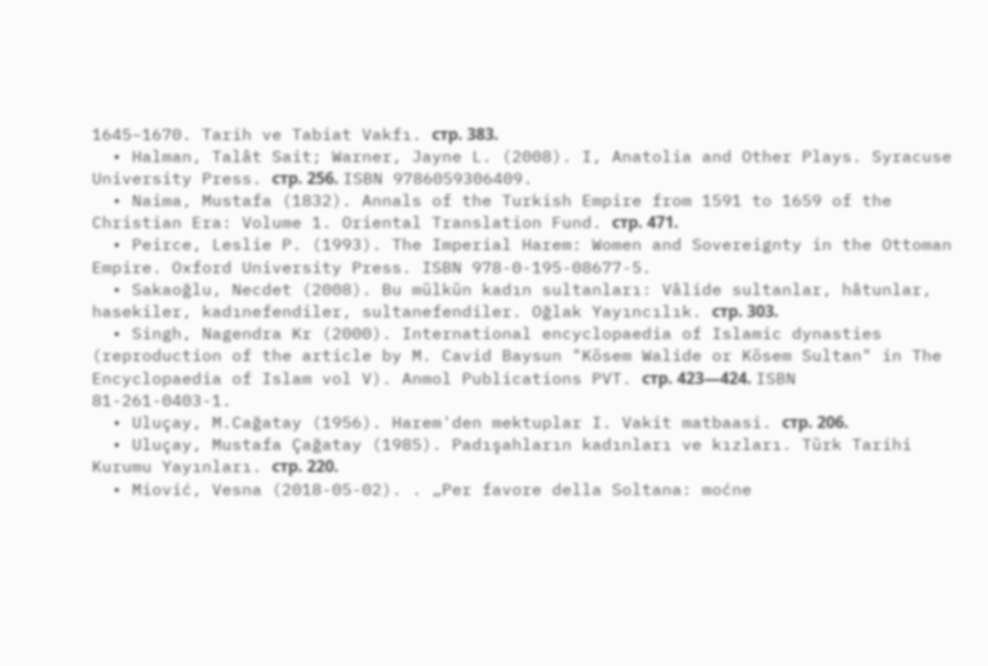1645–1670. Tarih ve Tabiat Vakfı. стр. 383.
  • Halman, Talât Sait; Warner, Jayne L. (2008). I, Anatolia and Other Plays. Syracuse University Press. стр. 256. ISBN 9786059306409.
  • Naima, Mustafa (1832). Annals of the Turkish Empire from 1591 to 1659 of the Christian Era: Volume 1. Oriental Translation Fund. стр. 471.
  • Peirce, Leslie P. (1993). The Imperial Harem: Women and Sovereignty in the Ottoman Empire. Oxford University Press. ISBN 978-0-195-08677-5.
  • Sakaoğlu, Necdet (2008). Bu mülkün kadın sultanları: Vâlide sultanlar, hâtunlar, hasekiler, kadınefendiler, sultanefendiler. Oğlak Yayıncılık. стр. 303.
  • Singh, Nagendra Kr (2000). International encyclopaedia of Islamic dynasties (reproduction of the article by M. Cavid Baysun "Kösem Walide or Kösem Sultan" in The Encyclopaedia of Islam vol V). Anmol Publications PVT. стр. 423—424. ISBN 81-261-0403-1.
  • Uluçay, M.Cağatay (1956). Harem'den mektuplar I. Vakit matbaasi. стр. 206.
  • Uluçay, Mustafa Çağatay (1985). Padışahların kadınları ve kızları. Türk Tarihi Kurumu Yayınları. стр. 220.
  • Miović, Vesna (2018-05-02). . „Per favore della Soltana: moćne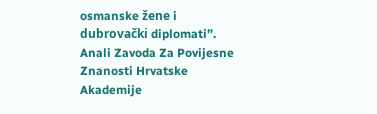osmanske žene i dubrovački diplomati”. Anali Zavoda Za Povijesne Znanosti Hrvatske Akademije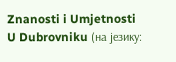Znanosti i Umjetnosti U Dubrovniku (на језику: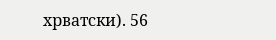хрватски). 56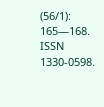(56/1): 165—168. ISSN 1330-0598.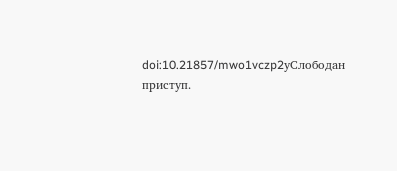doi:10.21857/mwo1vczp2yСлободан приступ.